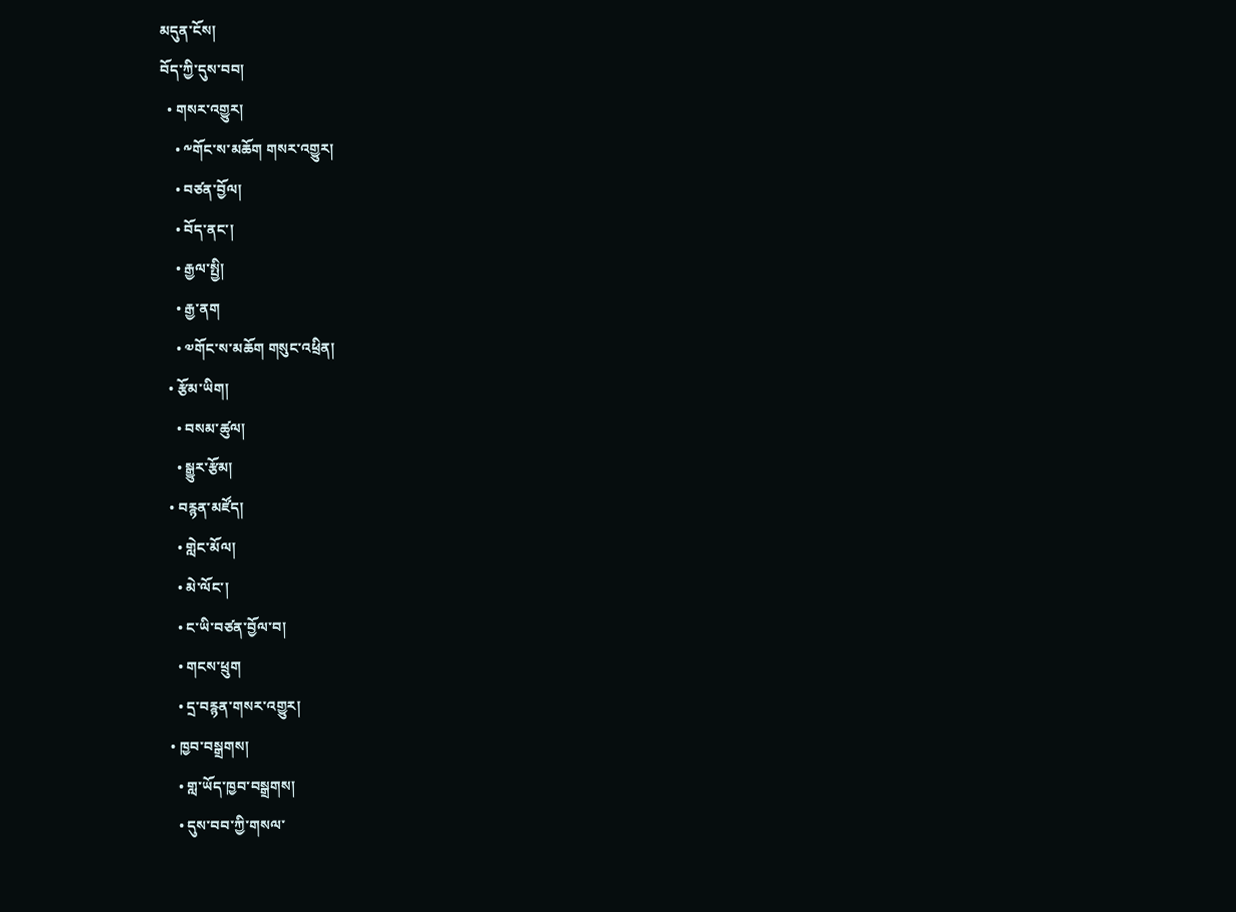མདུན་ངོས།
བོད་ཀྱི་དུས་བབ།
  • གསར་འགྱུར།
    • ༸གོང་ས་མཆོག གསར་འགྱུར།
    • བཙན་བྱོལ།
    • བོད་ནང་།
    • རྒྱལ་སྤྱི།
    • རྒྱ་ནག
    • ༧གོང་ས་མཆོག གསུང་འཕྲིན།
  • རྩོམ་ཡིག།
    • བསམ་ཚུལ།
    • སྒྱུར་རྩོམ།
  • བརྙན་མཛོད།
    • གླེང་མོལ།
    • མེ་ལོང་།
    • ང་ཡི་བཙན་བྱོལ་བ།
    • གངས་ཕྲུག
    • དྲ་བརྙན་གསར་འགྱུར།
  • ཁྱབ་བསྒྲགས།
    • གླ་ཡོད་ཁྱབ་བསྒྲགས།
    • དུས་བབ་ཀྱི་གསལ་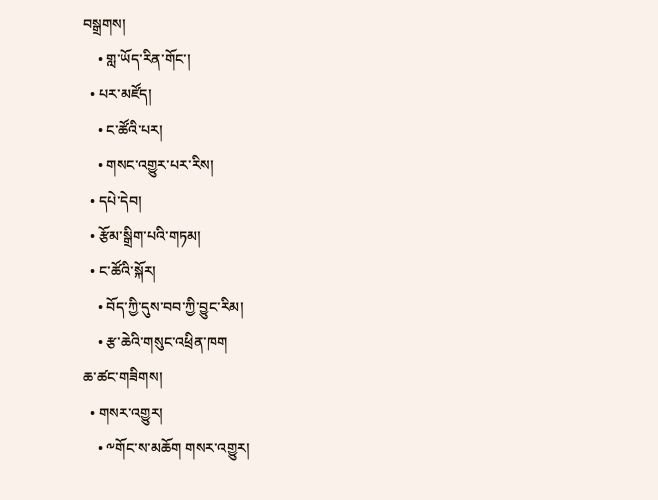བསྒྲགས།
    • གླ་ཡོད་རིན་གོང་།
  • པར་མཛོད།
    • ང་ཚོའི་པར།
    • གསང་འགྱུར་པར་རིས།
  • དཔེ་དེབ།
  • རྩོམ་སྒྲིག་པའི་གཏམ།
  • ང་ཚོའི་སྐོར།
    • བོད་ཀྱི་དུས་བབ་ཀྱི་བྱུང་རིམ།
    • རྩ་ཆེའི་གསུང་འཕྲིན་ཁག
ཆ་ཚང་གཟིགས།
  • གསར་འགྱུར།
    • ༸གོང་ས་མཆོག གསར་འགྱུར།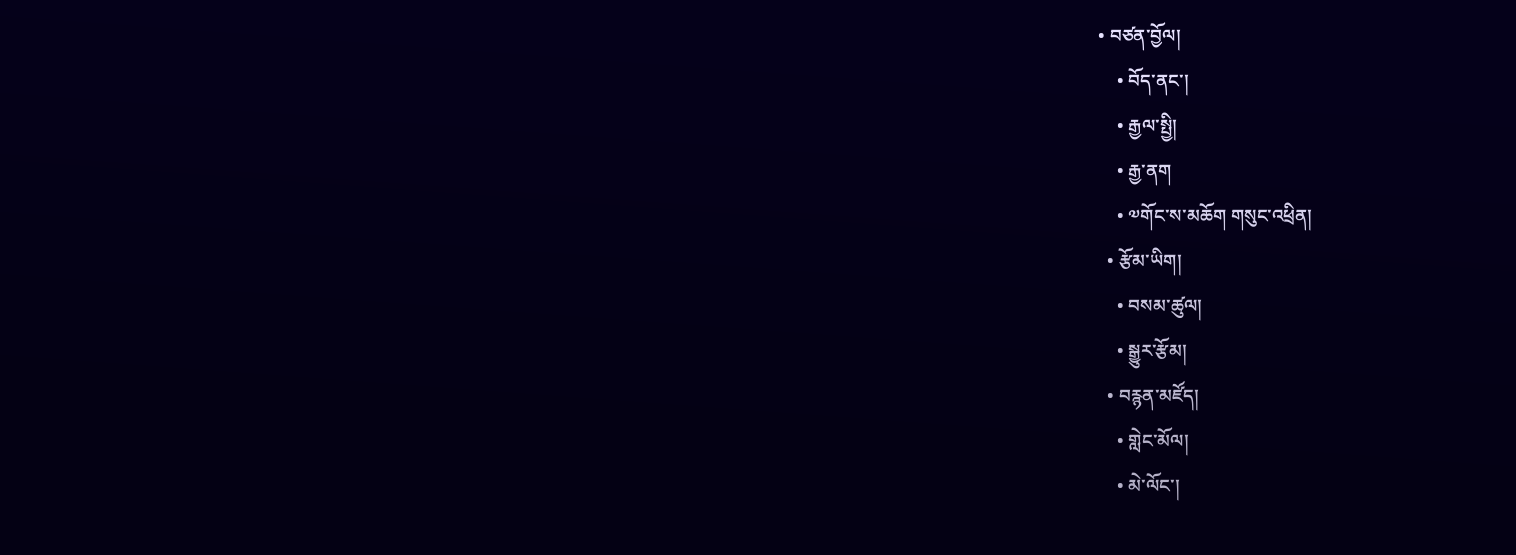• བཙན་བྱོལ།
    • བོད་ནང་།
    • རྒྱལ་སྤྱི།
    • རྒྱ་ནག
    • ༧གོང་ས་མཆོག གསུང་འཕྲིན།
  • རྩོམ་ཡིག།
    • བསམ་ཚུལ།
    • སྒྱུར་རྩོམ།
  • བརྙན་མཛོད།
    • གླེང་མོལ།
    • མེ་ལོང་།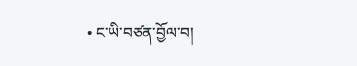• ང་ཡི་བཙན་བྱོལ་བ།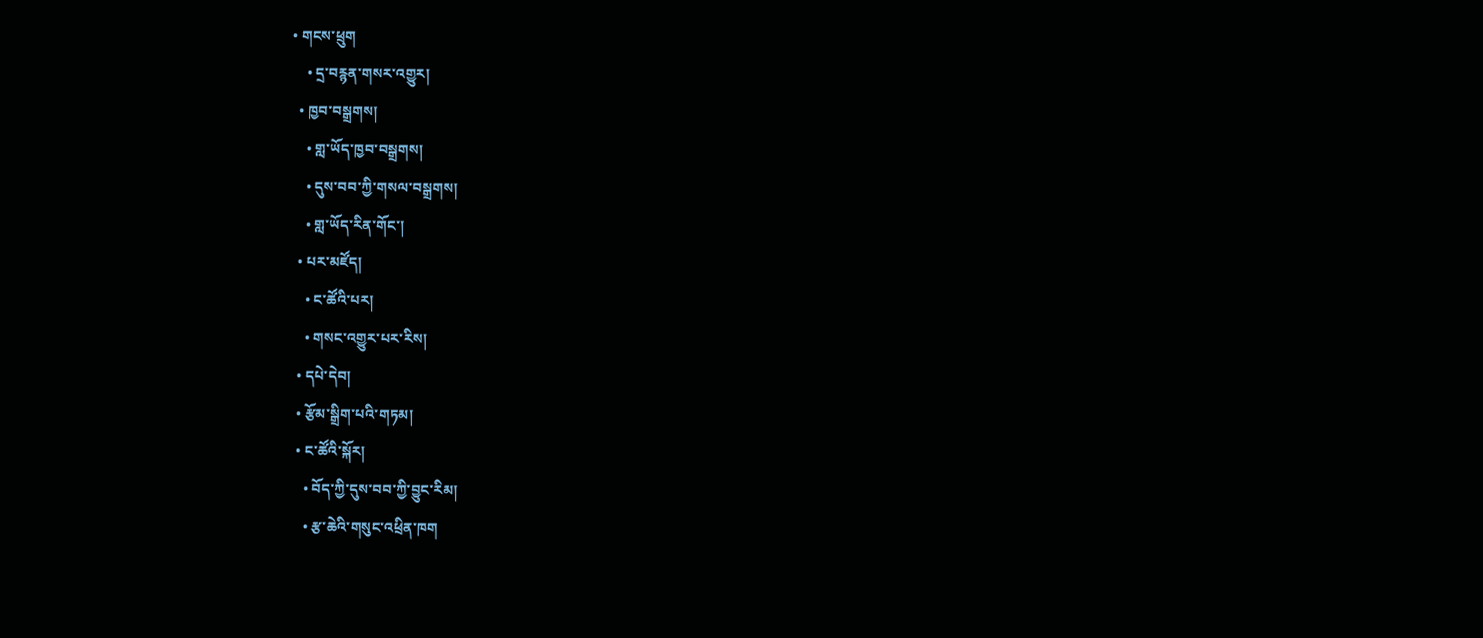• གངས་ཕྲུག
    • དྲ་བརྙན་གསར་འགྱུར།
  • ཁྱབ་བསྒྲགས།
    • གླ་ཡོད་ཁྱབ་བསྒྲགས།
    • དུས་བབ་ཀྱི་གསལ་བསྒྲགས།
    • གླ་ཡོད་རིན་གོང་།
  • པར་མཛོད།
    • ང་ཚོའི་པར།
    • གསང་འགྱུར་པར་རིས།
  • དཔེ་དེབ།
  • རྩོམ་སྒྲིག་པའི་གཏམ།
  • ང་ཚོའི་སྐོར།
    • བོད་ཀྱི་དུས་བབ་ཀྱི་བྱུང་རིམ།
    • རྩ་ཆེའི་གསུང་འཕྲིན་ཁག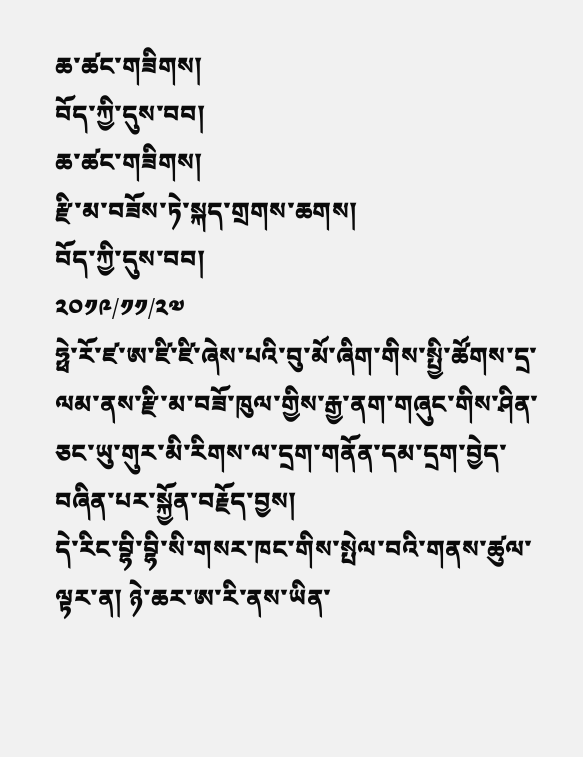ཆ་ཚང་གཟིགས།
བོད་ཀྱི་དུས་བབ།
ཆ་ཚང་གཟིགས།
རྫི་མ་བཟོས་ཏེ་སྐད་གྲགས་ཆགས།
བོད་ཀྱི་དུས་བབ།
༢༠༡༩/༡༡/༢༧
ཧྥེ་རོ་ཛ་ཨ་ཛི་ཛི་ཞེས་པའི་བུ་མོ་ཞིག་གིས་སྤྱི་ཚོགས་དྲ་ལམ་ནས་རྫི་མ་བཟོ་ཁུལ་གྱིས་རྒྱ་ནག་གཞུང་གིས་ཤིན་ཅང་ཡུ་གུར་མི་རིགས་ལ་དྲག་གནོན་དམ་དྲག་བྱེད་བཞིན་པར་སྐྱོན་བརྗོད་བྱས།
དེ་རིང་བྷི་བྷི་སི་གསར་ཁང་གིས་སྤེལ་བའི་གནས་ཚུལ་ལྟར་ན། ཉེ་ཆར་ཨ་རི་ནས་ཡིན་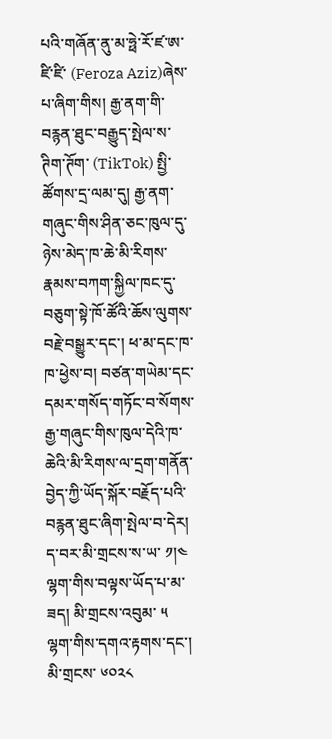པའི་གཞོན་ནུ་མ་ཧྥེ་རོ་ཛ་ཨ་ཛི་ཛི་ (Feroza Aziz)ཞེས་པ་ཞིག་གིས། རྒྱ་ནག་གི་བརྙན་ཐུང་བརྒྱུད་སྤེལ་ས་ཊིག་ཊོག་ (TikTok) སྤྱི་ཚོགས་དྲ་ལམ་དུ། རྒྱ་ནག་གཞུང་གིས་ཤིན་ཅང་ཁུལ་དུ་ཉེས་མེད་ཁ་ཆེ་མི་རིགས་རྣམས་བཀག་སྐྱིལ་ཁང་དུ་བཅུག་སྟེ་ཁོ་ཚོའི་ཆོས་ལུགས་བརྗེ་བསྒྱུར་དང་། ཕ་མ་དང་ཁ་ཁ་ཕྱེས་བ། བཙན་གཡེམ་དང་དམར་གསོད་གཏོང་བ་སོགས་རྒྱ་གཞུང་གིས་ཁུལ་དེའི་ཁ་ཆེའི་མི་རིགས་ལ་དྲག་གནོན་བྱེད་ཀྱི་ཡོད་སྐོར་བརྗོད་པའི་བརྙན་ཐུང་ཞིག་སྤེལ་བ་དེར། ད་བར་མི་གྲངས་ས་ཡ་ ༡།༤ ལྷག་གིས་བལྟས་ཡོད་པ་མ་ཟད། མི་གྲངས་འབུམ་ ༥ ལྷག་གིས་དགའ་རྟགས་དང་། མི་གྲངས་ ༦༠༢༨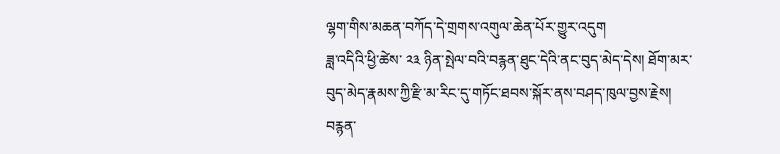ལྷག་གིས་མཆན་བཀོད་དེ་གྲགས་འགུལ་ཆེན་པོར་གྱུར་འདུག
ཟླ་འདིའི་ཕྱི་ཚེས་ ༢༣ ཉིན་སྤེལ་བའི་བརྙན་ཐུང་དེའི་ནང་བུད་མེད་དེས། ཐོག་མར་བུད་མེད་རྣམས་ཀྱི་རྫི་མ་རིང་དུ་གཏོང་ཐབས་སྐོར་ནས་བཤད་ཁུལ་བྱས་རྗེས། བརྙན་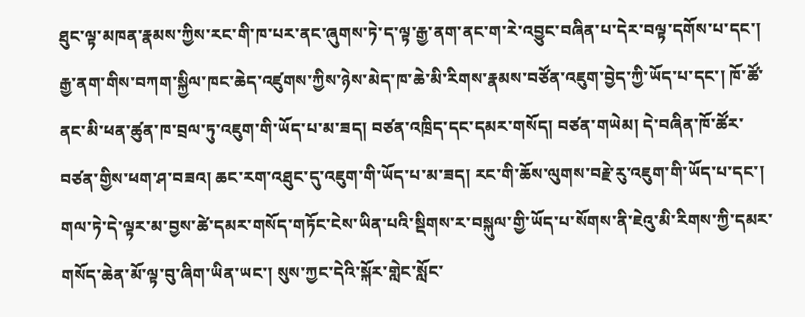ཐུང་ལྟ་མཁན་རྣམས་ཀྱིས་རང་གི་ཁ་པར་ནང་ཞུགས་ཏེ་ད་ལྟ་རྒྱ་ནག་ནང་ག་རེ་འབྱུང་བཞིན་པ་དེར་བལྟ་དགོས་པ་དང་། རྒྱ་ནག་གིས་བཀག་སྐྱིལ་ཁང་ཆེད་འཛུགས་ཀྱིས་ཉེས་མེད་ཁ་ཆེ་མི་རིགས་རྣམས་བཙོན་འཇུག་བྱེད་ཀྱི་ཡོད་པ་དང་། ཁོ་ཚོ་ནང་མི་ཕན་ཚུན་ཁ་བྲལ་ཏུ་འཇུག་གི་ཡོད་པ་མ་ཟད། བཙན་འཁྲིད་དང་དམར་གསོད། བཙན་གཡེམ། དེ་བཞིན་ཁོ་ཚོར་བཙན་གྱིས་ཕག་ཤ་བཟའ། ཆང་རག་འཐུང་དུ་འཇུག་གི་ཡོད་པ་མ་ཟད། རང་གི་ཆོས་ལུགས་བརྗེ་རུ་འཇུག་གི་ཡོད་པ་དང་། གལ་ཏེ་དེ་ལྟར་མ་བྱས་ཚེ་དམར་གསོད་གཏོང་ངེས་ཡིན་པའི་སྡིགས་ར་བསྐུལ་གྱི་ཡོད་པ་སོགས་ནི་ཇེའུ་མི་རིགས་ཀྱི་དམར་གསོད་ཆེན་མོ་ལྟ་བུ་ཞིག་ཡིན་ཡང་། སུས་ཀྱང་དེའི་སྐོར་གླེང་སློང་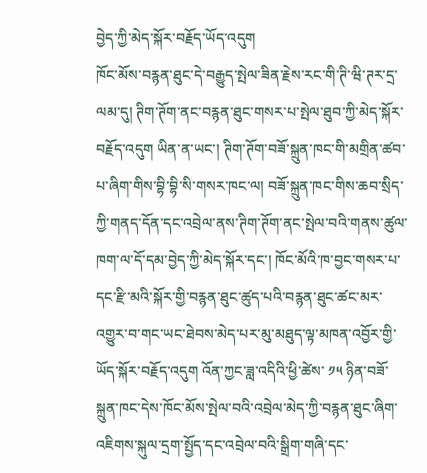བྱེད་ཀྱི་མེད་སྐོར་བརྗོད་ཡོད་འདུག
ཁོང་མོས་བརྙན་ཐུང་དེ་བརྒྱུད་སྤེལ་ཟིན་རྗེས་རང་གི་ཊི་ཝི་ཊར་དྲ་ལམ་དུ། ཊིག་ཊོག་ནང་བརྙན་ཐུང་གསར་པ་སྤེལ་ཐུབ་ཀྱི་མེད་སྐོར་བརྗོད་འདུག ཡིན་ན་ཡང་། ཊིག་ཊོག་བཟོ་སྐྲུན་ཁང་གི་མགྲིན་ཚབ་པ་ཞིག་གིས་བྷི་བྷི་སི་གསར་ཁང་ལ། བཟོ་སྐྲུན་ཁང་གིས་ཆབ་སྲིད་ཀྱི་གནད་དོན་དང་འབྲེལ་ནས་ཊིག་ཊོག་ནང་སྤེལ་བའི་གནས་ཚུལ་ཁག་ལ་དོ་དམ་བྱེད་ཀྱི་མེད་སྐོར་དང་། ཁོང་མོའི་ཁ་བྱང་གསར་པ་དང་རྫི་མའི་སྐོར་གྱི་བརྙན་ཐུང་ཚུད་པའི་བརྙན་ཐུང་ཚང་མར་འགྱུར་བ་གང་ཡང་ཐེབས་མེད་པར་མུ་མཐུད་ལྟ་མཁན་འབྱོར་གྱི་ཡོད་སྐོར་བརྗོད་འདུག འོན་ཀྱང་ཟླ་འདིའི་ཕྱི་ཚེས་ ༡༥ ཉིན་བཟོ་སྐྲུན་ཁང་དེས་ཁོང་མོས་སྤེལ་བའི་འབྲེལ་མེད་ཀྱི་བརྙན་ཐུང་ཞིག་འཇིགས་སྐུལ་དྲག་སྤྱོད་དང་འབྲེལ་བའི་སྒྲིག་གཞི་དང་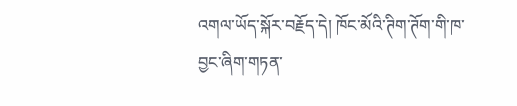འགལ་ཡོད་སྐོར་བརྗོད་དེ། ཁོང་མོའི་ཊིག་ཊོག་གི་ཁ་བྱང་ཞིག་གཏན་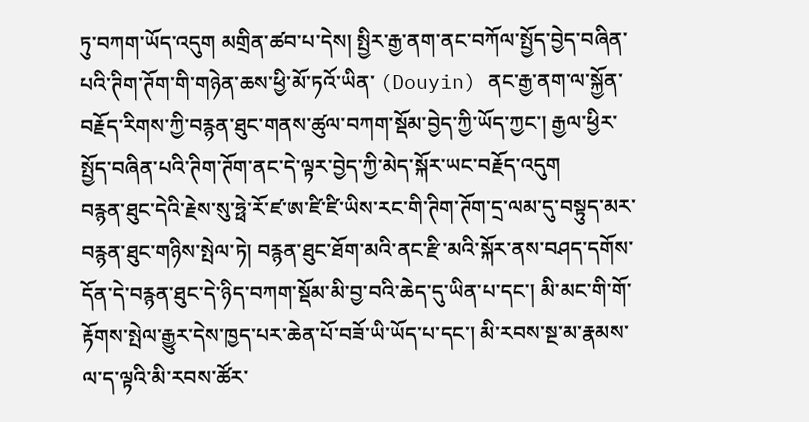ཏུ་བཀག་ཡོད་འདུག མགྲིན་ཚབ་པ་དེས། སྤྱིར་རྒྱ་ནག་ནང་བཀོལ་སྤྱོད་བྱེད་བཞིན་པའི་ཊིག་ཊོག་གི་གཉེན་ཆས་ཕྱི་མོ་ཏའོ་ཡིན་ (Douyin) ནང་རྒྱ་ནག་ལ་སྐྱོན་བརྗོད་རིགས་ཀྱི་བརྙན་ཐུང་གནས་ཚུལ་བཀག་སྡོམ་བྱེད་ཀྱི་ཡོད་ཀྱང་། རྒྱལ་ཕྱིར་སྤྱོད་བཞིན་པའི་ཊིག་ཊོག་ནང་དེ་ལྟར་བྱེད་ཀྱི་མེད་སྐོར་ཡང་བརྗོད་འདུག
བརྙན་ཐུང་དེའི་རྗེས་སུ་ཧྥེ་རོ་ཛ་ཨ་ཛི་ཛི་ཡིས་རང་གི་ཊིག་ཊོག་དྲ་ལམ་དུ་བསྟུད་མར་བརྙན་ཐུང་གཉིས་སྤེལ་ཏེ། བརྙན་ཐུང་ཐོག་མའི་ནང་རྫི་མའི་སྐོར་ནས་བཤད་དགོས་དོན་དེ་བརྙན་ཐུང་དེ་ཉིད་བཀག་སྡོམ་མི་བྱ་བའི་ཆེད་དུ་ཡིན་པ་དང་། མི་མང་གི་གོ་རྟོགས་སྤེལ་རྒྱུར་དེས་ཁྱད་པར་ཆེན་པོ་བཟོ་ཡི་ཡོད་པ་དང་། མི་རབས་སྔ་མ་རྣམས་ལ་ད་ལྟའི་མི་རབས་ཚོར་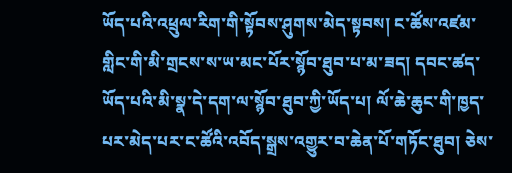ཡོད་པའི་འཕྲུལ་རིག་གི་སྟོབས་ཤུགས་མེད་སྟབས། ང་ཚོས་འཛམ་གླིང་གི་མི་གྲངས་ས་ཡ་མང་པོར་སྙོབ་ཐུབ་པ་མ་ཟད། དབང་ཚད་ཡོད་པའི་མི་སྣ་དེ་དག་ལ་སྙོབ་ཐུབ་ཀྱི་ཡོད་པ། ལོ་ཆེ་ཆུང་གི་ཁྱད་པར་མེད་པར་ང་ཚོའི་འབོད་སྒྲས་འགྱུར་བ་ཆེན་པོ་གཏོང་ཐུབ། ཅེས་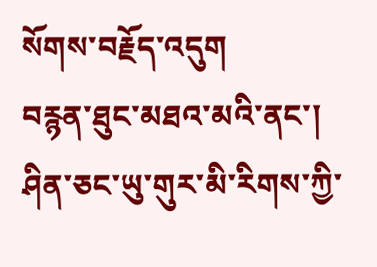སོགས་བརྗོད་འདུག
བརྙན་ཐུང་མཐའ་མའི་ནང་། ཤིན་ཅང་ཡུ་གུར་མི་རིགས་ཀྱི་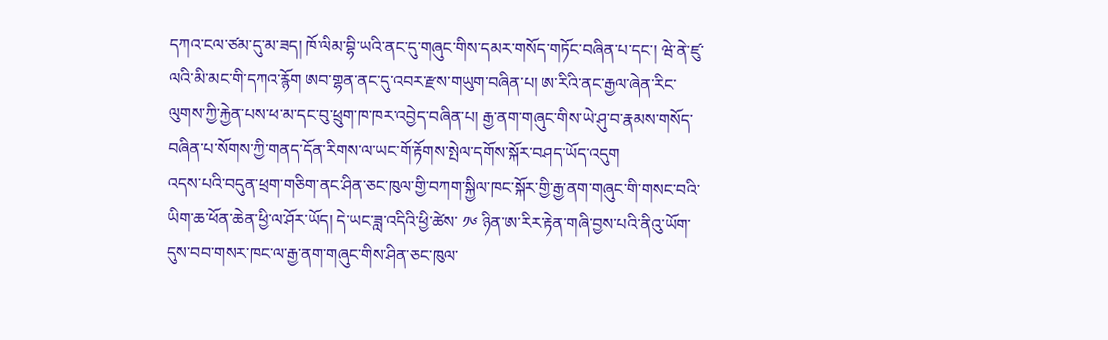དཀའ་ངལ་ཙམ་དུ་མ་ཟད། ཁོ་ལིམ་བྷི་ཡའི་ནང་དུ་གཞུང་གིས་དམར་གསོད་གཏོང་བཞིན་པ་དང་། ཝེ་ནེ་ཛུ་ལའི་མི་མང་གི་དཀའ་རྙོག ཨབ་གྷན་ནང་དུ་འབར་རྫས་གཡུག་བཞིན་པ། ཨ་རིའི་ནང་རྒྱལ་ཞེན་རིང་ལུགས་ཀྱི་རྐྱེན་པས་ཕ་མ་དང་བུ་ཕྲུག་ཁ་ཁར་འབྱེད་བཞིན་པ། རྒྱ་ནག་གཞུང་གིས་ཡེ་ཤུ་བ་རྣམས་གསོད་བཞིན་པ་སོགས་ཀྱི་གནད་དོན་རིགས་ལ་ཡང་གོ་རྟོགས་སྤེལ་དགོས་སྐོར་བཤད་ཡོད་འདུག
འདས་པའི་བདུན་ཕྲག་གཅིག་ནང་ཤིན་ཅང་ཁུལ་གྱི་བཀག་སྐྱིལ་ཁང་སྐོར་གྱི་རྒྱ་ནག་གཞུང་གི་གསང་བའི་ཡིག་ཆ་ཕོན་ཆེན་ཕྱི་ལ་ཤོར་ཡོད། དེ་ཡང་ཟླ་འདིའི་ཕྱི་ཚེས་ ༡༦ ཉིན་ཨ་རིར་རྟེན་གཞི་བྱས་པའི་ནིའུ་ཡོག་དུས་བབ་གསར་ཁང་ལ་རྒྱ་ནག་གཞུང་གིས་ཤིན་ཅང་ཁུལ་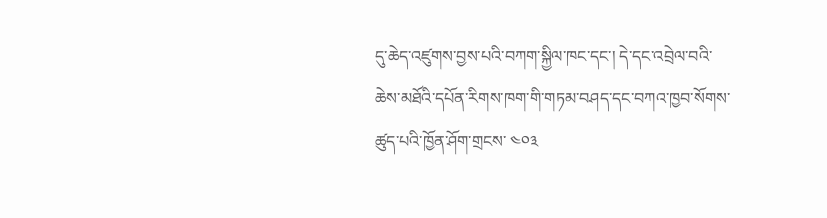དུ་ཆེད་འཛུགས་བྱས་པའི་བཀག་སྐྱིལ་ཁང་དང་། དེ་དང་འབྲེལ་བའི་ཆེས་མཐོའི་དཔོན་རིགས་ཁག་གི་གཏམ་བཤད་དང་བཀའ་ཁྱབ་སོགས་ཚུད་པའི་ཁྱོན་ཤོག་གྲངས་ ༤༠༣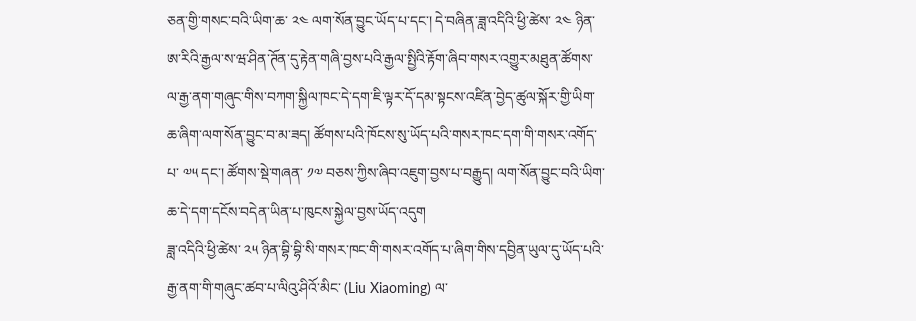ཅན་གྱི་གསང་བའི་ཡིག་ཆ་ ༢༤ ལག་སོན་བྱུང་ཡོད་པ་དང་། དེ་བཞིན་ཟླ་འདིའི་ཕྱི་ཚེས་ ༢༤ ཉིན་ཨ་རིའི་རྒྱལ་ས་ཝ་ཤིན་ཊོན་དུ་རྟེན་གཞི་བྱས་པའི་རྒྱལ་སྤྱིའི་རྟོག་ཞིབ་གསར་འགྱུར་མཐུན་ཚོགས་ལ་རྒྱ་ནག་གཞུང་གིས་བཀག་སྐྱིལ་ཁང་དེ་དག་ཇི་ལྟར་དོ་དམ་སྟངས་འཛིན་བྱེད་ཚུལ་སྐོར་གྱི་ཡིག་ཆ་ཞིག་ལག་སོན་བྱུང་བ་མ་ཟད། ཚོགས་པའི་ཁོངས་སུ་ཡོད་པའི་གསར་ཁང་དག་གི་གསར་འགོད་པ་ ༧༥ དང་། ཚོགས་སྡེ་གཞན་ ༡༧ བཅས་ཀྱིས་ཞིབ་འཇུག་བྱས་པ་བརྒྱུད། ལག་སོན་བྱུང་བའི་ཡིག་ཆ་དེ་དག་དངོས་བདེན་ཡིན་པ་ཁུངས་སྐྱེལ་བྱས་ཡོད་འདུག
ཟླ་འདིའི་ཕྱི་ཚེས་ ༢༥ ཉིན་བྷི་བྷི་སི་གསར་ཁང་གི་གསར་འགོད་པ་ཞིག་གིས་དབྱིན་ཡུལ་དུ་ཡོད་པའི་རྒྱ་ནག་གི་གཞུང་ཚབ་པ་ལིའུ་ཤིའོ་མིང་ (Liu Xiaoming) ལ་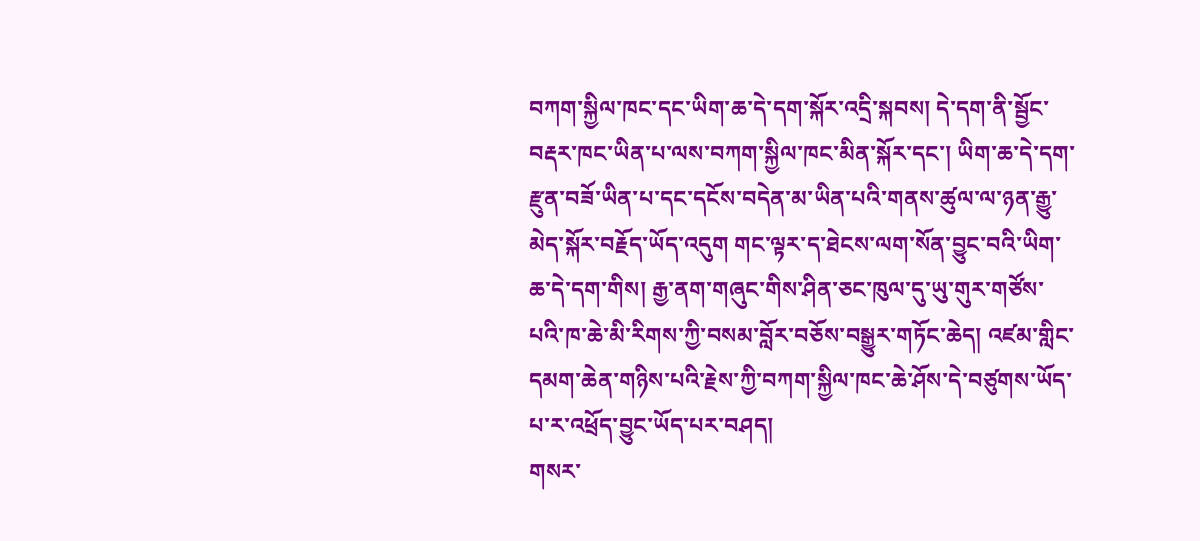བཀག་སྐྱིལ་ཁང་དང་ཡིག་ཆ་དེ་དག་སྐོར་འདྲི་སྐབས། དེ་དག་ནི་སྦྱོང་བརྡར་ཁང་ཡིན་པ་ལས་བཀག་སྐྱིལ་ཁང་མིན་སྐོར་དང་། ཡིག་ཆ་དེ་དག་རྫུན་བཟོ་ཡིན་པ་དང་དངོས་བདེན་མ་ཡིན་པའི་གནས་ཚུལ་ལ་ཉན་རྒྱུ་མེད་སྐོར་བརྗོད་ཡོད་འདུག གང་ལྟར་ད་ཐེངས་ལག་སོན་བྱུང་བའི་ཡིག་ཆ་དེ་དག་གིས། རྒྱ་ནག་གཞུང་གིས་ཤིན་ཅང་ཁུལ་དུ་ཡུ་གུར་གཙོས་པའི་ཁ་ཆེ་མི་རིགས་ཀྱི་བསམ་བློར་བཅོས་བསྒྱུར་གཏོང་ཆེད། འཛམ་གླིང་དམག་ཆེན་གཉིས་པའི་རྗེས་ཀྱི་བཀག་སྐྱིལ་ཁང་ཆེ་ཤོས་དེ་བཙུགས་ཡོད་པ་ར་འཕྲོད་བྱུང་ཡོད་པར་བཤད།
གསར་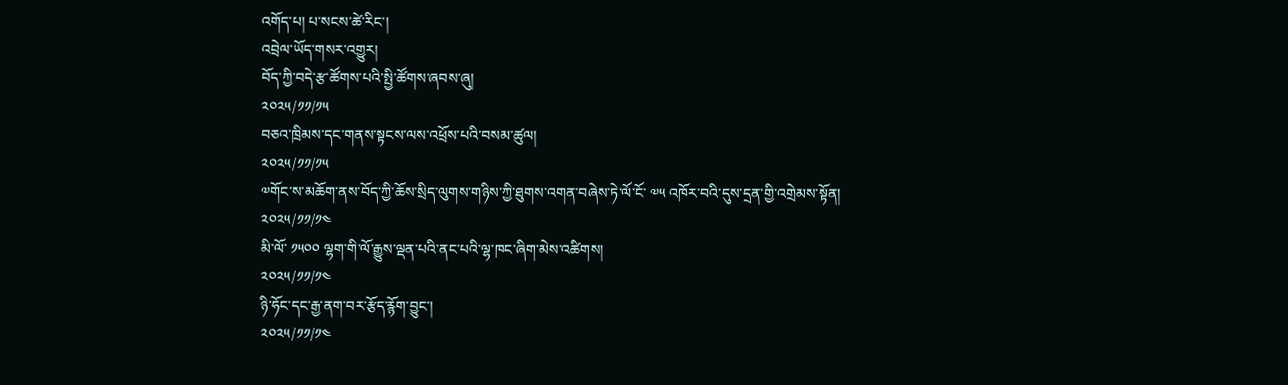འགོད་པ། པ་སངས་ཚེ་རིང་།
འབྲེལ་ཡོད་གསར་འགྱུར།
བོད་ཀྱི་བདེ་རྩ་ཚོགས་པའི་སྤྱི་ཚོགས་ཞབས་ཞུ།
༢༠༢༥/༡༡/༡༥
བཅའ་ཁྲིམས་དང་གནས་སྟངས་ལས་འཕྲོས་པའི་བསམ་ཚུལ།
༢༠༢༥/༡༡/༡༥
༧གོང་ས་མཆོག་ནས་བོད་ཀྱི་ཆོས་སྲིད་ལུགས་གཉིས་ཀྱི་ཐུགས་འགན་བཞེས་ཏེ་ལོ་ངོ་ ༧༥ འཁོར་བའི་དུས་དྲན་གྱི་འགྲེམས་སྟོན།
༢༠༢༥/༡༡/༡༤
མི་ལོ་ ༡༥༠༠ ལྷག་གི་ལོ་རྒྱུས་ལྡན་པའི་ནང་པའི་ལྷ་ཁང་ཞིག་མེས་འཚིགས།
༢༠༢༥/༡༡/༡༤
ཉི་ཧོང་དང་རྒྱ་ནག་བར་རྩོད་རྙོག་བྱུང་།
༢༠༢༥/༡༡/༡༤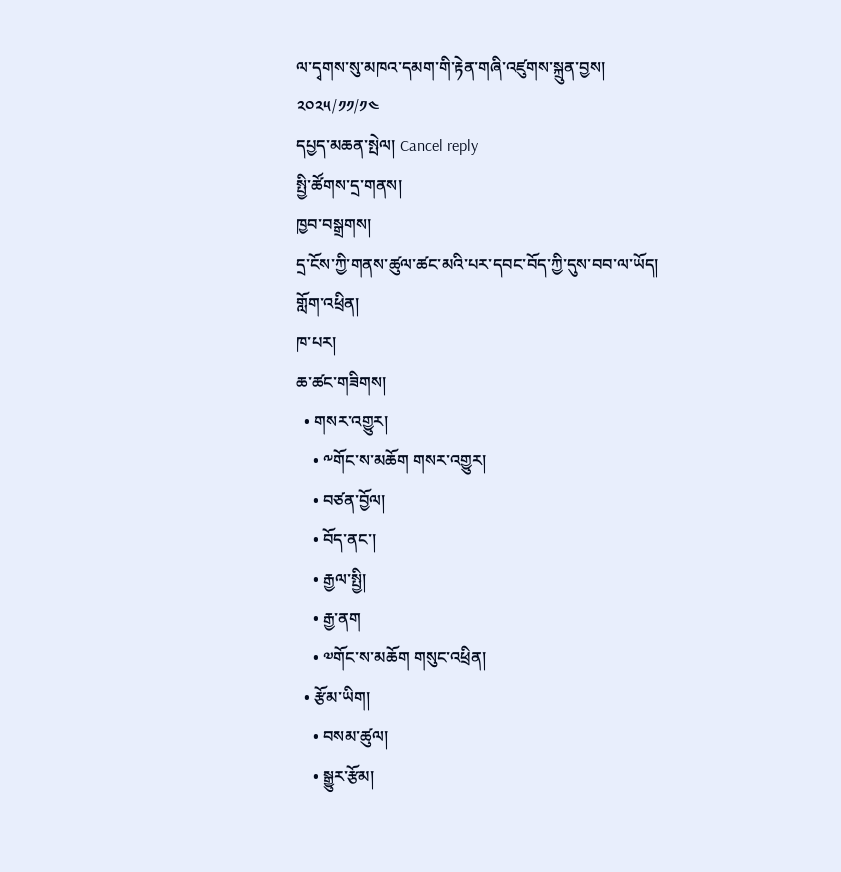ལ་དྭགས་སུ་མཁའ་དམག་གི་རྟེན་གཞི་འཛུགས་སྐྲུན་བྱས།
༢༠༢༥/༡༡/༡༤
དཔྱད་མཆན་སྤེལ། Cancel reply
སྤྱི་ཚོགས་དྲ་གནས།
ཁྱབ་བསྒྲགས།
དྲ་ངོས་ཀྱི་གནས་ཚུལ་ཚང་མའི་པར་དབང་བོད་ཀྱི་དུས་བབ་ལ་ཡོད།
གློག་འཕྲིན།
ཁ་པར།
ཆ་ཚང་གཟིགས།
  • གསར་འགྱུར།
    • ༸གོང་ས་མཆོག གསར་འགྱུར།
    • བཙན་བྱོལ།
    • བོད་ནང་།
    • རྒྱལ་སྤྱི།
    • རྒྱ་ནག
    • ༧གོང་ས་མཆོག གསུང་འཕྲིན།
  • རྩོམ་ཡིག།
    • བསམ་ཚུལ།
    • སྒྱུར་རྩོམ།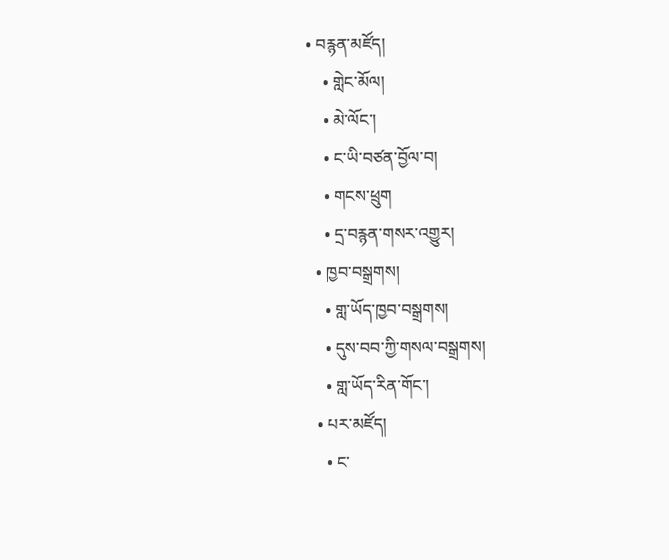• བརྙན་མཛོད།
    • གླེང་མོལ།
    • མེ་ལོང་།
    • ང་ཡི་བཙན་བྱོལ་བ།
    • གངས་ཕྲུག
    • དྲ་བརྙན་གསར་འགྱུར།
  • ཁྱབ་བསྒྲགས།
    • གླ་ཡོད་ཁྱབ་བསྒྲགས།
    • དུས་བབ་ཀྱི་གསལ་བསྒྲགས།
    • གླ་ཡོད་རིན་གོང་།
  • པར་མཛོད།
    • ང་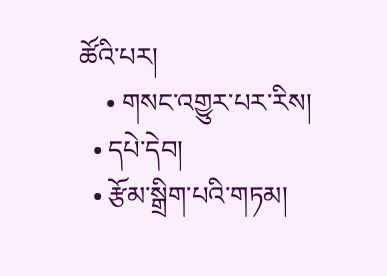ཚོའི་པར།
    • གསང་འགྱུར་པར་རིས།
  • དཔེ་དེབ།
  • རྩོམ་སྒྲིག་པའི་གཏམ།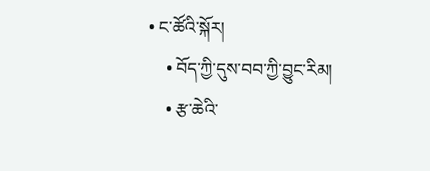• ང་ཚོའི་སྐོར།
    • བོད་ཀྱི་དུས་བབ་ཀྱི་བྱུང་རིམ།
    • རྩ་ཆེའི་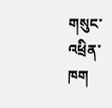གསུང་འཕྲིན་ཁག